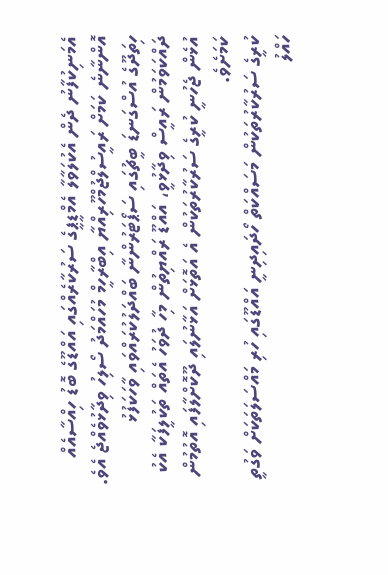އެމަނިކުފާނު ދެން އެކުލަވާލާ އެމްޑީޕީގެ ސަރުކާރެއްގައި އައްޑޫގެ ބޮޑު ހިއްސާއެއް އޮންނާނެ ކަމަށް ރައީސުލްޖުމްހޫރިއްޔާ އިބްރާހީމް މުހައްމަދު ސޯލިހު ވިދާޅުވެއްޖެ އެވެ.
ހިތަދޫގެ އުސްގަނޑަ ބީޗުގައި ސަޕޯޓަރުންނާ ބައްދަލުކުރައްވައި ވާހަކަފުޅު ދައްކަވަމުން ރައީސް ވިދާޅުވީ، އައްޑޫ ރައްޔިތުން މިހާ ދުވަހު އެތައް ތަކުލީފަކާ އެކު އުޅެން ޖެހުނީ ކުރީގެ ސަރުކާރުތަކުން އެ އަތޮޅަށް އަޅާނުލައި ދޫކޮށްލާފައި އޮތުމުން ކަމަށެވެ.
ކުރީގެ ސަރުކާރުތަކުން މަސައްކަތް ހޯދައިދިނީ އައްޑޫގައި ހުރި މައްސަލަތަކަށް ވަގުތީ ހައްލު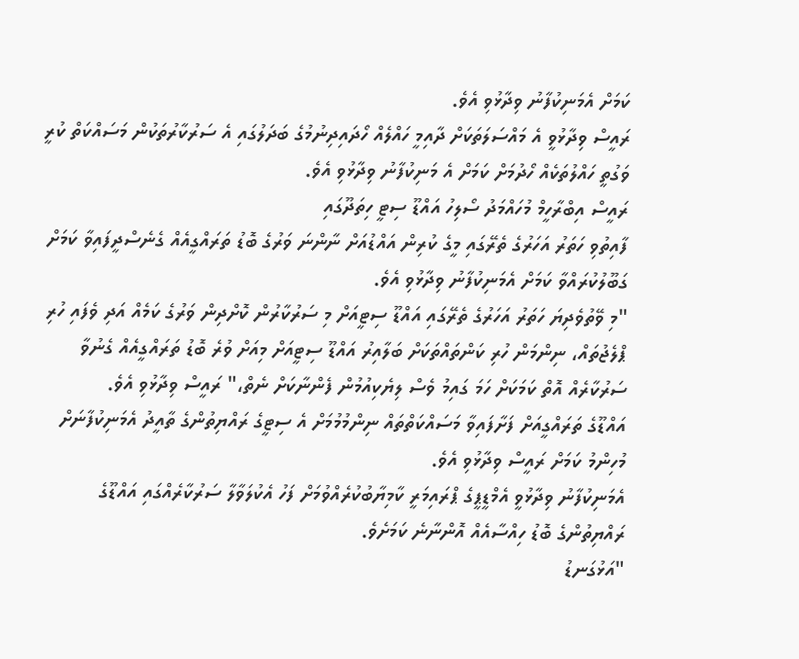ކަމަށް އެމަނިކުފާނު ވިދާޅުވި އެވެ.
ރައީސް ވިދާޅުވީ އެ މައްސަލަތަކަށް ދާއިމީ ހައްލެއް ހޯދައިދިނުމުގެ ބަދަލުގައި އެ ސަރުކާރުތަކުން މަސައްކަތް ކުރީ ވަގުތީ ހައްލުތަކެއް ހޯދުމަށް ކަމަށް އެ މަނިކުފާނު ވިދާޅުވި އެވެ.
ރައީސް އިބްރާހީމް މުހައްމަދު ސޯލިހު އައްޑޫ ސިޓީ ހިތަދޫގައި
ފާއިތުވި ހަތަރު އަހަރުގެ ތެރޭގައި މީގެ ކުރިން އައްޑުއަށް ނާންނަ ވަރުގެ ބޮޑު ތަރައްގީއެއް ގެނެސްދީފައިވާ ކަމަށް ގަބޫލުކުރައްވާ ކަމަށް އެމަނިކުފާނު ވިދާޅުވި އެވެ.
"މި ވޭތުވެދިޔަ ހަތަރު އަހަރުގެ ތެރޭގައި އައްޑޫ ސިޓީއަށް މި ސަރުކާރުން ކޮށްދިން ވަރުގެ ކަމެއް އަދި ވެފައި ހުރި ޕްލެޖުތައް، ނިންމަން ހުރި ކަންތައްތަކަށް ބަލާއިރު އައްޑޫ ސިޓީއަށް މިއަށް ވުރެ ބޮޑު ތަރައްގީއެއް ގެނުވާ ސަރުކާރެއް އޮތް ކަމަކަށް ހަމަ ގައިމު ވެސް ލިޔެކިއުމުން ފެންނާކަށް ނެތް،" ރައީސް ވިދާޅުވި އެވެ.
އައްޑޫގެ ތަރައްގީއަށް ފަށާފައިވާ މަސައްކަތްތައް ނިންމުމުމަށް އެ ސިޓީގެ ރައްޔިތުންގެ ތާއީދު އެމަނިކުފާނަށް މުހިންމު ކަމަށް ރައީސް ވިދާޅުވި އެވެ.
އެމަނިކުފާނު ވިދާޅުވީ އެމްޑީޕީގެ ޕްރައިމަރީ ކާމިޔާބުކުރެއްވުމަށް ފަހު އެކުލަވާލާ ސަރުކާރެއްގައި އައްޑޫގެ ރައްޔިތުންގެ ބޮޑު ހިއްސާއެއް އޮންނާނެ ކަމަށެވެ.
"އަޅުގަނޑު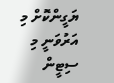ޔަގީންކޮށް މި އަރުވަނީ މި ސިޓީން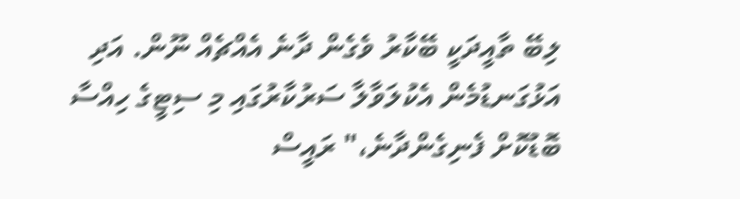ލިބޭ ތާއީދަކީ ބޭކާރު ވެގެން ދާނެ އެއްޗެއް ނޫން. އަދި އަޅުގަނޑުމެން އެކުލަވާލާ ސަރުކާރުގައި މި ސިޓީގެ ހިއްސާ ބޮޑުކޮށް ފެނިގެންދާނެ،" ރައީސް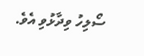ސޯލިހު ވިދާޅުވި އެވެ.